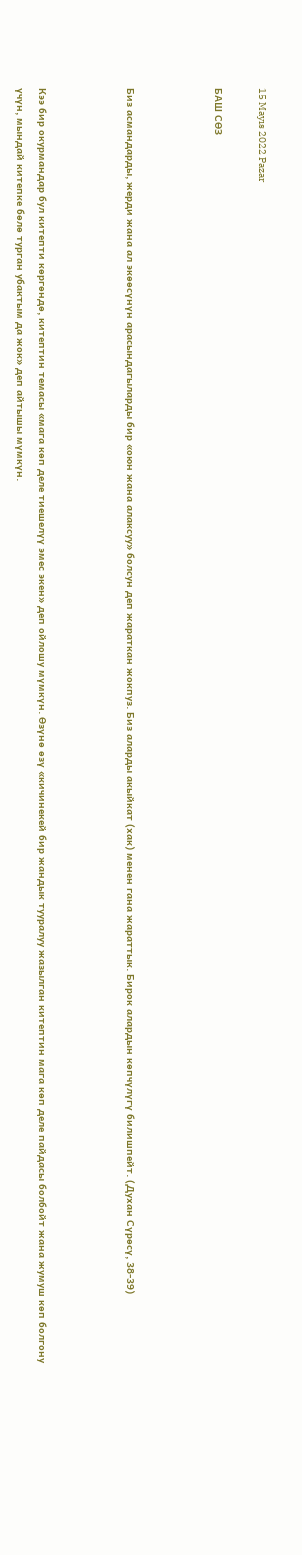15 Mayıs 2022 Pazar

БАШ СӨЗ



Биз асмандарды, жерди жана ал экөөсүнүн арасындагыларды бир «оюн жана алаксуу» болсун деп жараткан жокпуз. Биз аларды акыйкат (хак) менен гана жараттык. Бирок алардын көпчүлүгү билишпейт. (Духан Сүрөсү, 38-39)



Кээ бир окурмандар бул китепти көргөндө, китептин темасы «мага көп деле тиешелүү эмес экен» деп ойлошу мүмкүн. Өзүнө өзү «кичинекей бир жандык тууралуу жазылган китептин мага көп деле пайдасы болбойт жана жумуш көп болгону үчүн, мындай китепке бөлө турган убактым да жок» деп айтышы мүмкүн.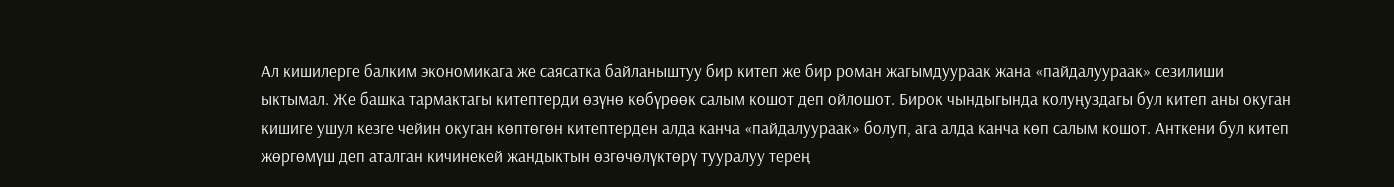Ал кишилерге балким экономикага же саясатка байланыштуу бир китеп же бир роман жагымдуураак жана «пайдалуураак» сезилиши ыктымал. Же башка тармактагы китептерди өзүнө көбүрөөк салым кошот деп ойлошот. Бирок чындыгында колуңуздагы бул китеп аны окуган кишиге ушул кезге чейин окуган көптөгөн китептерден алда канча «пайдалуураак» болуп, ага алда канча көп салым кошот. Анткени бул китеп жөргөмүш деп аталган кичинекей жандыктын өзгөчөлүктөрү тууралуу терең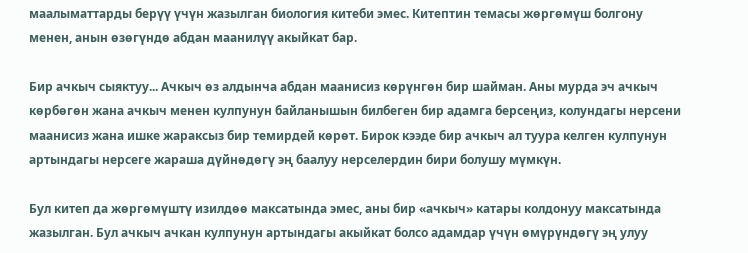маалыматтарды берүү үчүн жазылган биология китеби эмес. Китептин темасы жөргөмүш болгону менен, анын өзөгүндө абдан маанилүү акыйкат бар.

Бир ачкыч сыяктуу... Ачкыч өз алдынча абдан маанисиз көрүнгөн бир шайман. Аны мурда эч ачкыч көрбөгөн жана ачкыч менен кулпунун байланышын билбеген бир адамга берсеңиз, колундагы нерсени маанисиз жана ишке жараксыз бир темирдей көрөт. Бирок кээде бир ачкыч ал туура келген кулпунун артындагы нерсеге жараша дүйнөдөгү эң баалуу нерселердин бири болушу мүмкүн.

Бул китеп да жөргөмүштү изилдөө максатында эмес, аны бир «ачкыч» катары колдонуу максатында жазылган. Бул ачкыч ачкан кулпунун артындагы акыйкат болсо адамдар үчүн өмүрүндөгү эң улуу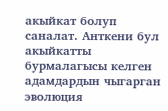акыйкат болуп саналат. Анткени бул акыйкатты бурмалагысы келген адамдардын чыгарган эволюция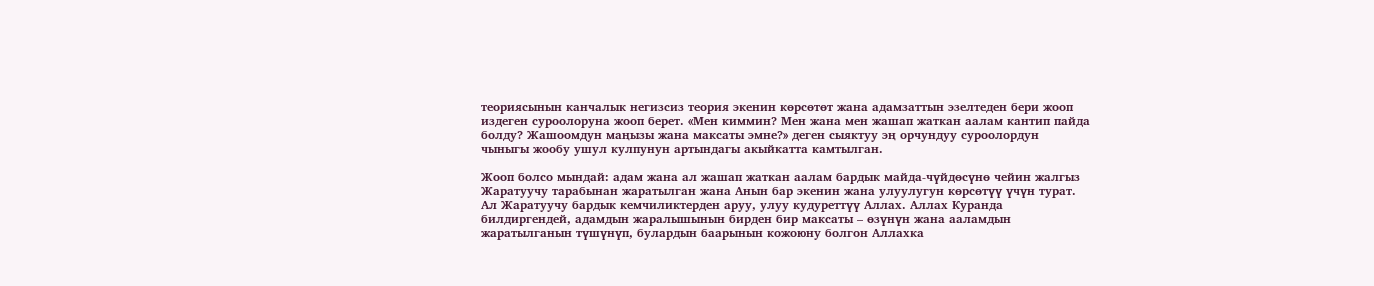теориясынын канчалык негизсиз теория экенин көрсөтөт жана адамзаттын эзелтеден бери жооп издеген суроолоруна жооп берет. «Мен киммин? Мен жана мен жашап жаткан аалам кантип пайда болду? Жашоомдун маңызы жана максаты эмне?» деген сыяктуу эң орчундуу суроолордун чыныгы жообу ушул кулпунун артындагы акыйкатта камтылган.

Жооп болсо мындай: адам жана ал жашап жаткан аалам бардык майда-чүйдөсүнө чейин жалгыз Жаратуучу тарабынан жаратылган жана Анын бар экенин жана улуулугун көрсөтүү үчүн турат. Ал Жаратуучу бардык кемчиликтерден аруу, улуу кудуреттүү Аллах. Аллах Куранда билдиргендей, адамдын жаралышынын бирден бир максаты – өзүнүн жана ааламдын жаратылганын түшүнүп, булардын баарынын кожоюну болгон Аллахка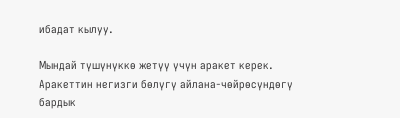ибадат кылуу.

Мындай түшүнүккө жетүү үчүн аракет керек. Аракеттин негизги бөлүгү айлана-чөйрөсүндөгү бардык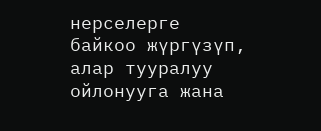нерселерге байкоо жүргүзүп, алар тууралуу ойлонууга жана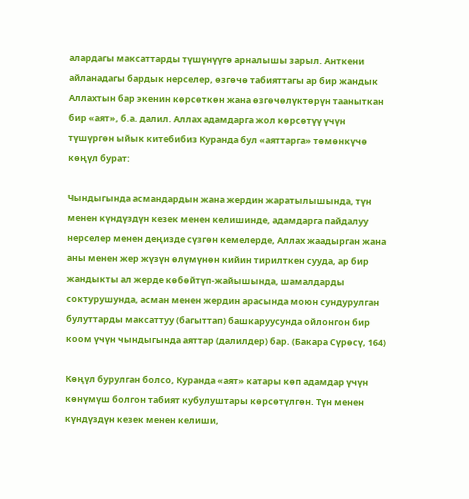алардагы максаттарды түшүнүүгө арналышы зарыл. Анткени айланадагы бардык нерселер, өзгөчө табияттагы ар бир жандык Аллахтын бар экенин көрсөткөн жана өзгөчөлүктөрүн тааныткан бир «аят», б.а. далил. Аллах адамдарга жол көрсөтүү үчүн түшүргөн ыйык китебибиз Куранда бул «аяттарга» төмөнкүчө көңүл бурат:

Чындыгында асмандардын жана жердин жаратылышында, түн менен күндүздүн кезек менен келишинде, адамдарга пайдалуу нерселер менен деңизде сүзгөн кемелерде, Аллах жаадырган жана аны менен жер жүзүн өлүмүнөн кийин тирилткен сууда, ар бир жандыкты ал жерде көбөйтүп-жайышында, шамалдарды соктурушунда, асман менен жердин арасында моюн сундурулган булуттарды максаттуу (багыттап) башкаруусунда ойлонгон бир коом үчүн чындыгында аяттар (далилдер) бар. (Бакара Сүрөсү, 164)

Көңүл бурулган болсо, Куранда «аят» катары көп адамдар үчүн көнүмүш болгон табият кубулуштары көрсөтүлгөн. Түн менен күндүздүн кезек менен келиши,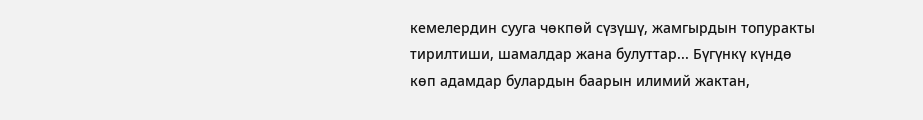кемелердин сууга чөкпөй сүзүшү, жамгырдын топуракты тирилтиши, шамалдар жана булуттар... Бүгүнкү күндө көп адамдар булардын баарын илимий жактан,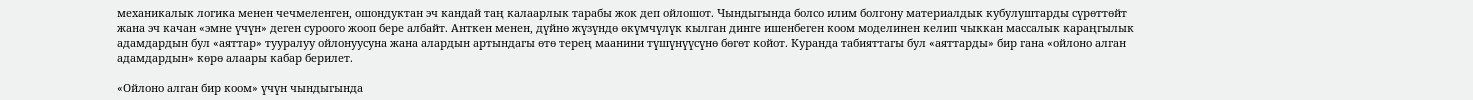механикалык логика менен чечмеленген, ошондуктан эч кандай таң калаарлык тарабы жок деп ойлошот. Чындыгында болсо илим болгону материалдык кубулуштарды сүрөттөйт жана эч качан «эмне үчүн» деген суроого жооп бере албайт. Анткен менен, дүйнө жүзүндө өкүмчүлүк кылган динге ишенбеген коом моделинен келип чыккан массалык караңгылык адамдардын бул «аяттар» тууралуу ойлонуусуна жана алардын артындагы өтө терең маанини түшүнүүсүнө бөгөт койот. Куранда табияттагы бул «аяттарды» бир гана «ойлоно алган адамдардын» көрө алаары кабар берилет.

«Ойлоно алган бир коом» үчүн чындыгында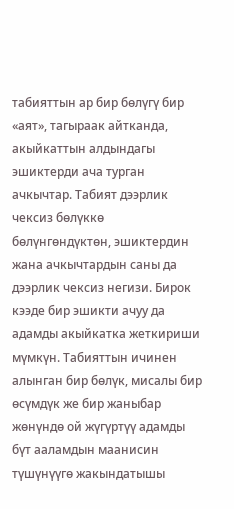табияттын ар бир бөлүгү бир «аят», тагыраак айтканда, акыйкаттын алдындагы эшиктерди ача турган ачкычтар. Табият дээрлик чексиз бөлүккө бөлүнгөндүктөн, эшиктердин жана ачкычтардын саны да дээрлик чексиз негизи. Бирок кээде бир эшикти ачуу да адамды акыйкатка жеткириши мүмкүн. Табияттын ичинен алынган бир бөлүк, мисалы бир өсүмдүк же бир жаныбар жөнүндө ой жүгүртүү адамды бүт ааламдын маанисин түшүнүүгө жакындатышы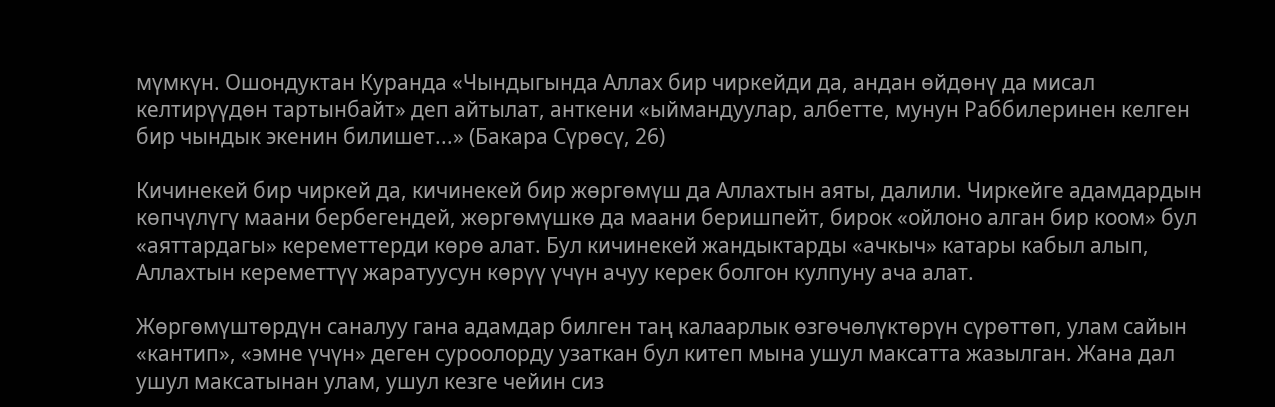мүмкүн. Ошондуктан Куранда «Чындыгында Аллах бир чиркейди да, андан өйдөнү да мисал келтирүүдөн тартынбайт» деп айтылат, анткени «ыймандуулар, албетте, мунун Раббилеринен келген бир чындык экенин билишет...» (Бакара Сүрөсү, 26)

Кичинекей бир чиркей да, кичинекей бир жөргөмүш да Аллахтын аяты, далили. Чиркейге адамдардын көпчүлүгү маани бербегендей, жөргөмүшкө да маани беришпейт, бирок «ойлоно алган бир коом» бул «аяттардагы» кереметтерди көрө алат. Бул кичинекей жандыктарды «ачкыч» катары кабыл алып, Аллахтын кереметтүү жаратуусун көрүү үчүн ачуу керек болгон кулпуну ача алат.

Жөргөмүштөрдүн саналуу гана адамдар билген таң калаарлык өзгөчөлүктөрүн сүрөттөп, улам сайын «кантип», «эмне үчүн» деген суроолорду узаткан бул китеп мына ушул максатта жазылган. Жана дал ушул максатынан улам, ушул кезге чейин сиз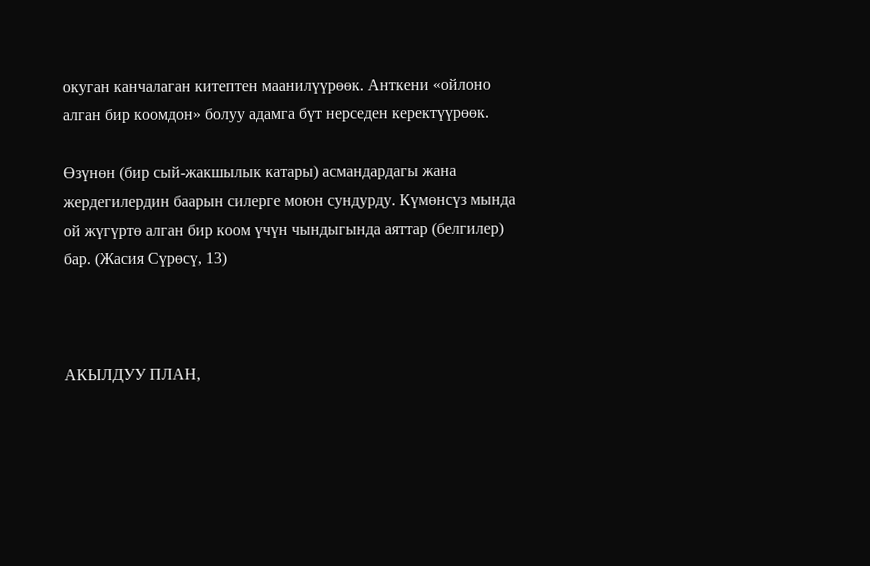окуган канчалаган китептен маанилүүрөөк. Анткени «ойлоно алган бир коомдон» болуу адамга бүт нерседен керектүүрөөк.

Өзүнөн (бир сый-жакшылык катары) асмандардагы жана жердегилердин баарын силерге моюн сундурду. Күмөнсүз мында ой жүгүртө алган бир коом үчүн чындыгында аяттар (белгилер) бар. (Жасия Сүрөсү, 13)



АКЫЛДУУ ПЛАН,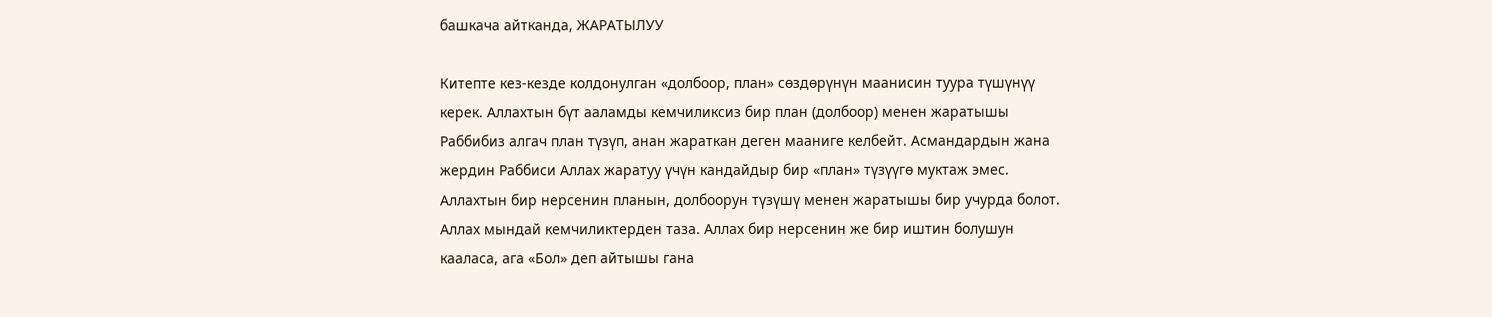башкача айтканда, ЖАРАТЫЛУУ

Китепте кез-кезде колдонулган «долбоор, план» сөздөрүнүн маанисин туура түшүнүү керек. Аллахтын бүт ааламды кемчиликсиз бир план (долбоор) менен жаратышы Раббибиз алгач план түзүп, анан жараткан деген мааниге келбейт. Асмандардын жана жердин Раббиси Аллах жаратуу үчүн кандайдыр бир «план» түзүүгө муктаж эмес. Аллахтын бир нерсенин планын, долбоорун түзүшү менен жаратышы бир учурда болот. Аллах мындай кемчиликтерден таза. Аллах бир нерсенин же бир иштин болушун кааласа, ага «Бол» деп айтышы гана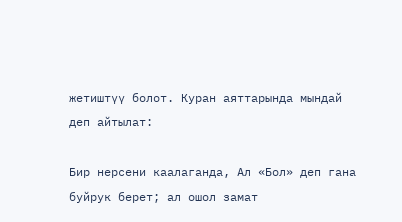жетиштүү болот. Куран аяттарында мындай деп айтылат:

Бир нерсени каалаганда, Ал «Бол» деп гана буйрук берет; ал ошол замат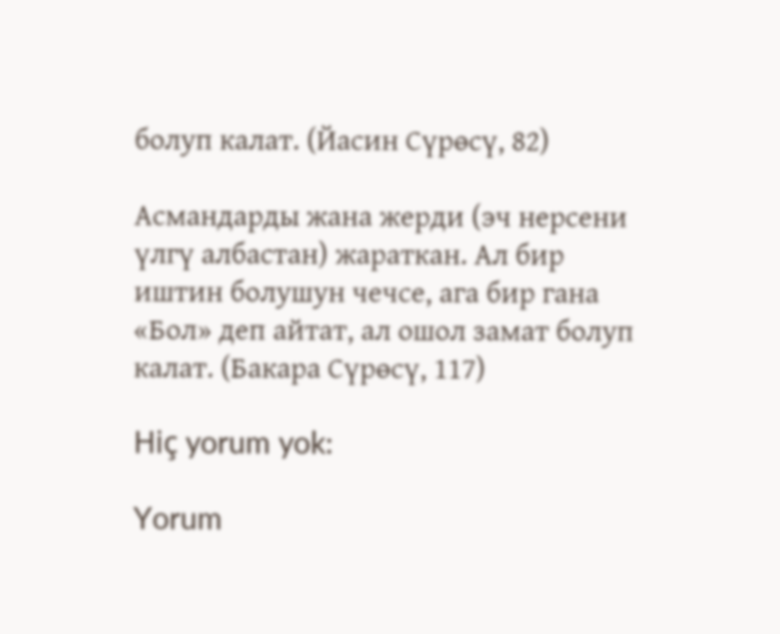болуп калат. (Йасин Сүрөсү, 82)

Асмандарды жана жерди (эч нерсени үлгү албастан) жараткан. Ал бир иштин болушун чечсе, ага бир гана «Бол» деп айтат, ал ошол замат болуп калат. (Бакара Сүрөсү, 117)

Hiç yorum yok:

Yorum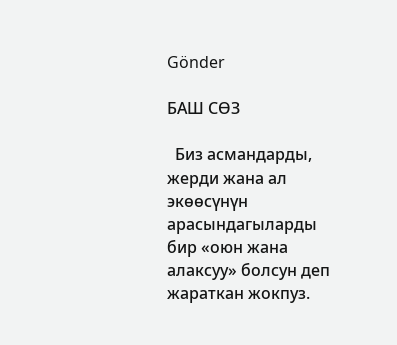Gönder

БАШ СӨЗ

  Биз асмандарды, жерди жана ал экөөсүнүн арасындагыларды бир «оюн жана алаксуу» болсун деп жараткан жокпуз.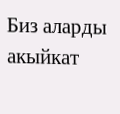Биз аларды акыйкат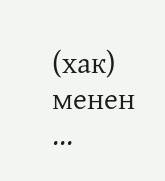(хак) менен ...